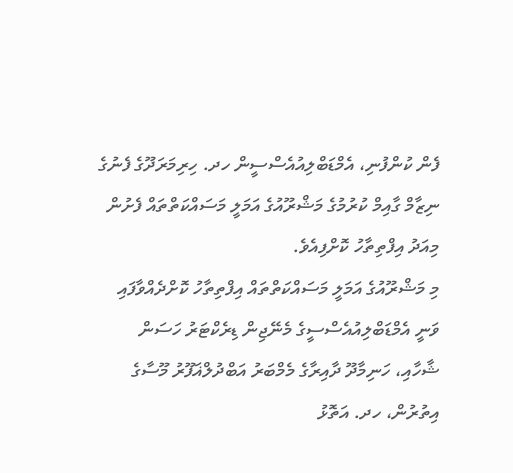ފެން ކުންފުނި، އެމްޑަބްލިއުއެސްސީން ހދ. ހިރިމަރަދޫގެ ފެނުގެ ނިޒާމް ގާއިމް ކުރުމުގެ މަޝްރޫއުގެ އަމަލީ މަސައްކަތްތައް ފެށުން މިއަދު އިފްތިތާހު ކޮށްފިއެވެ.
މި މަޝްރޫއުގެ އަމަލީ މަސައްކަތްތައް އިފްތިތާހު ކޮށްދެއްވާފައި ވަނީ އެމްޑަބްލިއުއެސްސީގެ މެނޭޖިން ޑިރެކްޓަރު ހަސަން ޝާހާއި، ހަނިމާދޫ ދާއިރާގެ މެމްބަރު އަބްދުލްޣަފޫރު މޫސާގެ އިތުރުން، ހދ. އަތޮޅު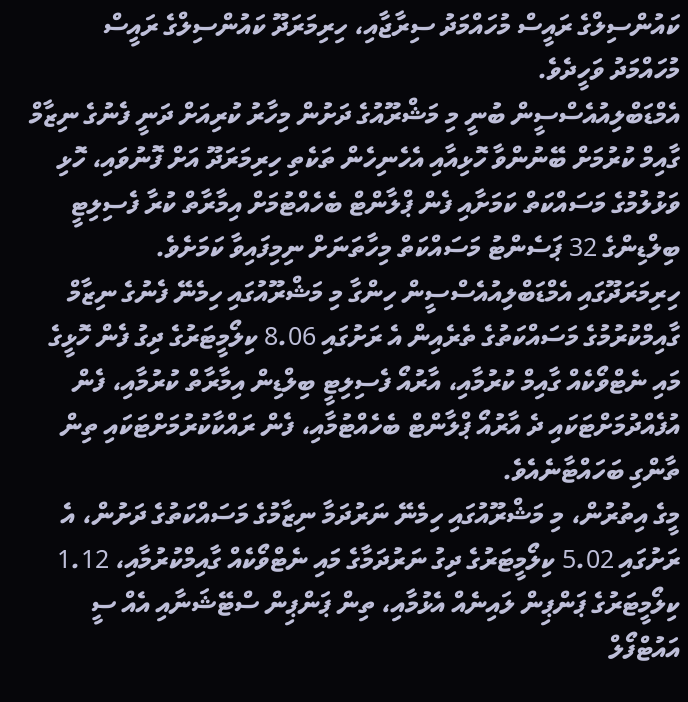ކައުންސިލްގެ ރައީސް މުހައްމަދު ސިރާޖާއި، ހިރިމަރަދޫ ކައުންސިލްގެ ރައީސް މުހައްމަދު ވަހީދެވެ.
އެމްޑަބްލިއުއެސްސީން ބުނީ މި މަޝްރޫއުގެ ދަށުން މިހާރު ކުރިއަށް ދަނީ ފެނުގެ ނިޒާމް ގާއިމް ކުރުމަށް ބޭނުންވާ ހޮޅިއާއި އެހެނިހެން ތަކެތި ހިރިމަރަދޫ އަށް ފޮނުވައި، ހޮޅި ވަޅުލުމުގެ މަސައްކަތް ކަމަށާއި ފެން ޕްލާންޓް ބެހެއްޓުމަށް އިމާރާތް ކުރާ ފެސިލިޓީ ބިލްޑިންގެ 32 ޕަސެންޓު މަސައްކަތް މިހާތަނަށް ނިމިފައިވާ ކަމަށެވެ.
ހިރިމަރަދޫގައި އެމްޑަބްލިއުއެސްސީން ހިންގާ މި މަޝްރޫއުގައި ހިމެނޭ ފެނުގެ ނިޒާމް ގާއިމްކުރުމުގެ މަސައްކަތުގެ ތެރެއިން އެ ރަށުގައި 8.06 ކިލޯމީޓަރުގެ ދިގު ފެން ހޮޅީގެ މައި ނެޓްވޯކެއް ގާއިމް ކުރުމާއި، އާރުއޯ ފެސިލިޓީ ބިލްޑިން އިމާރާތް ކުރުމާއި، ފެން އުފެއްދުމަށްޓަކައި ދެ އާރުއޯ ޕްލާންޓް ބެހެއްޓުމާއި، ފެން ރައްކާކުރުމަށްޓަކައި ތިން ތާންގި ބަހައްޓާނެއެވެ.
މީގެ އިތުރުން، މި މަޝްރޫއުގައި ހިމެނޭ ނަރުދަމާ ނިޒާމުގެ މަސައްކަތުގެ ދަށުން، އެ ރަށުގައި 5.02 ކިލޯމީޓަރުގެ ދިގު ނަރުދަމާގެ މައި ނެޓްވޯކެއް ގާއިމްކުރުމާއި، 1.12 ކިލޯމީޓަރުގެ ޕަންޕިން ލައިނެއް އެޅުމާއި، ތިން ޕަންޕިން ސްޓޭޝަނާއި އެއް ސީ އައުޓްފޯލް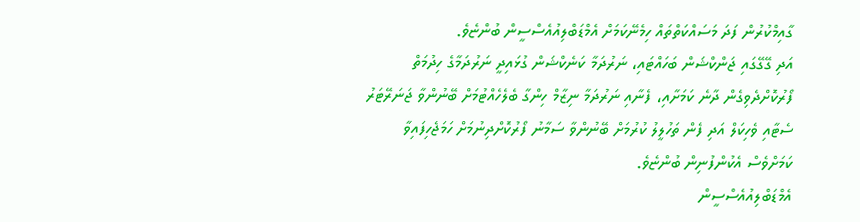ގާއިމްކުރުން ފަދަ މަސައްކަތްތައް ހިމެނޭކަމަށް އެމްޑަބްލިއުއެސްސީން ބުންޏެވެ.
އަދި ގޭގޭގައި ޖަންކްޝަން ބަހައްޓައި، ނަރުދަމާ ކަނެކްޝަން ގުޅައިދީ ނަރުދަމާގެ ހިދުމަތް ފޯރުކޮށްދެވިގެން ދާނެ ކަމަށާއި، ފެނާއި ނަރުދަމާ ނިޒާމް ހިންގާ ބެލެހެއްޓުމަށް ބޭނުންވާ ޖަނަރޭޓަރު ސެޓާއި ވެހިކަލް އަދި ފެން ތަހުލީލު ކުރުމަށް ބޭނުންވާ ސަމާނު ފޯރުކޮށްދިނުމަށް ހަމަޖެހިފައިވާ ކަމަށްވެސް އެކުންފުނިން ބުންޏެވެ.
އެމްޑަބްލިއުއެސްސީން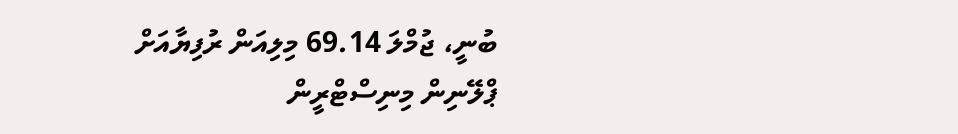ބުނީ، ޖުމްލަ 69.14 މިލިއަން ރުފިޔާއަށް ޕްލޭނިން މިނިސްޓްރީން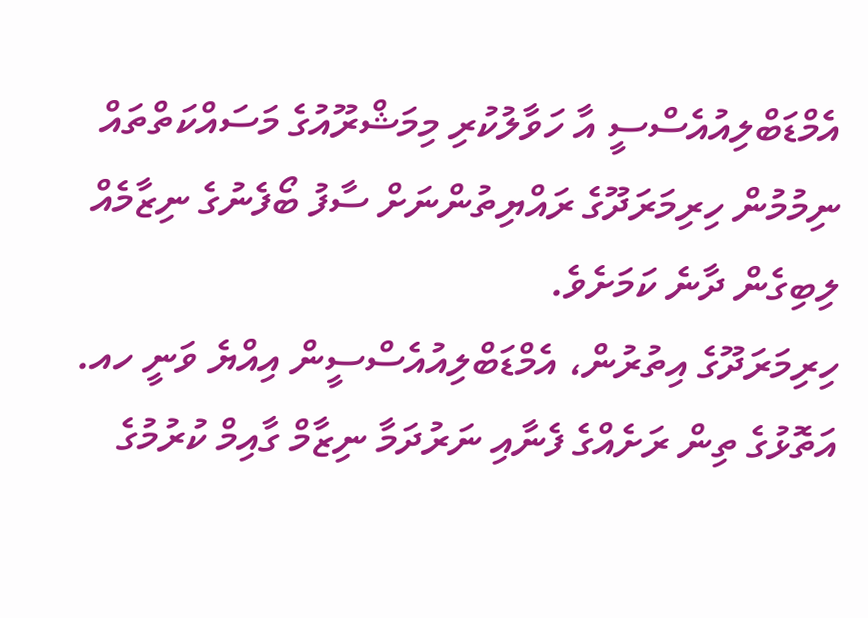އެމްޑަބްލިއުއެސްސީ އާ ހަވާލުކުރި މިމަޝްރޫއުގެ މަސައްކަތްތައް ނިމުމުން ހިރިމަރަދޫގެ ރައްޔިތުންނަށް ސާފު ބޯފެނުގެ ނިޒާމެއް ލިބިގެން ދާނެ ކަމަށެވެ.
ހިރިމަރަދޫގެ އިތުރުން، އެމްޑަބްލިއުއެސްސީން އިއްޔެ ވަނީ ހއ. އަތޮޅުގެ ތިން ރަށެއްގެ ފެނާއި ނަރުދަމާ ނިޒާމް ގާއިމް ކުރުމުގެ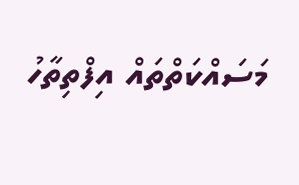މަސައްކަތްތައް އިފްތިތާހު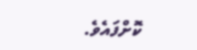ކޮށްފައެވެ.